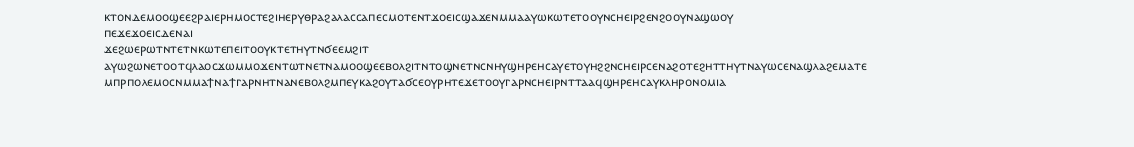ⲕⲧⲟⲛⲇⲉⲙⲟⲟϣⲉⲉϩⲣⲁⲓⲉⲣⲏⲙⲟⲥⲧⲉϩⲓⲏⲉⲣⲩⲑⲣⲁϩⲁⲗⲁⲥⲥⲁⲡⲉⲥⲙⲟⲧⲉⲛⲧϫⲟⲉⲓⲥϣⲁϫⲉⲛⲙⲙⲁⲁⲩⲱⲕⲱⲧⲉⲧⲟⲟⲩⲛⲥⲏⲉⲓⲣϩⲉⲛϩⲟⲟⲩⲛⲁϣⲱⲟⲩ
ⲡⲉϫⲉϫⲟⲉⲓⲥⲇⲉⲛⲁⲓ
ϫⲉϩⲱⲉⲣⲱⲧⲛⲧⲉⲧⲛⲕⲱⲧⲉⲡⲉⲓⲧⲟⲟⲩⲕⲧⲉⲧⲏⲩⲧⲛϭⲉⲉⲙϩⲓⲧ
ⲁⲩⲱϩⲱⲛⲉⲧⲟⲟⲧϥⲗⲁⲟⲥϫⲱⲙⲙⲟϫⲉⲛⲧⲱⲧⲛⲉⲧⲛⲁⲙⲟⲟϣⲉⲉⲃⲟⲗϩⲓⲧⲛⲧⲟϣⲛⲉⲧⲛⲥⲛⲏⲩϣⲏⲣⲉⲏⲥⲁⲩⲉⲧⲟⲩⲏϩϩⲛⲥⲏⲉⲓⲣⲥⲉⲛⲁϩⲟⲧⲉϩⲏⲧⲧⲏⲩⲧⲛⲁⲩⲱⲥⲉⲛⲁϣⲗⲁϩⲉⲙⲁⲧⲉ
ⲙⲡⲣⲡⲟⲗⲉⲙⲟⲥⲛⲙⲙⲁϯⲛⲁϯⲅⲁⲣⲛⲏⲧⲛⲁⲛⲉⲃⲟⲗϩⲙⲡⲉⲩⲕⲁϩⲟⲩⲧⲁϭⲥⲉⲟⲩⲣⲏⲧⲉϫⲉⲧⲟⲟⲩⲅⲁⲣⲛⲥⲏⲉⲓⲣⲛⲧⲧⲁⲁϥϣⲏⲣⲉⲏⲥⲁⲩⲕⲗⲏⲣⲟⲛⲟⲙⲓⲁ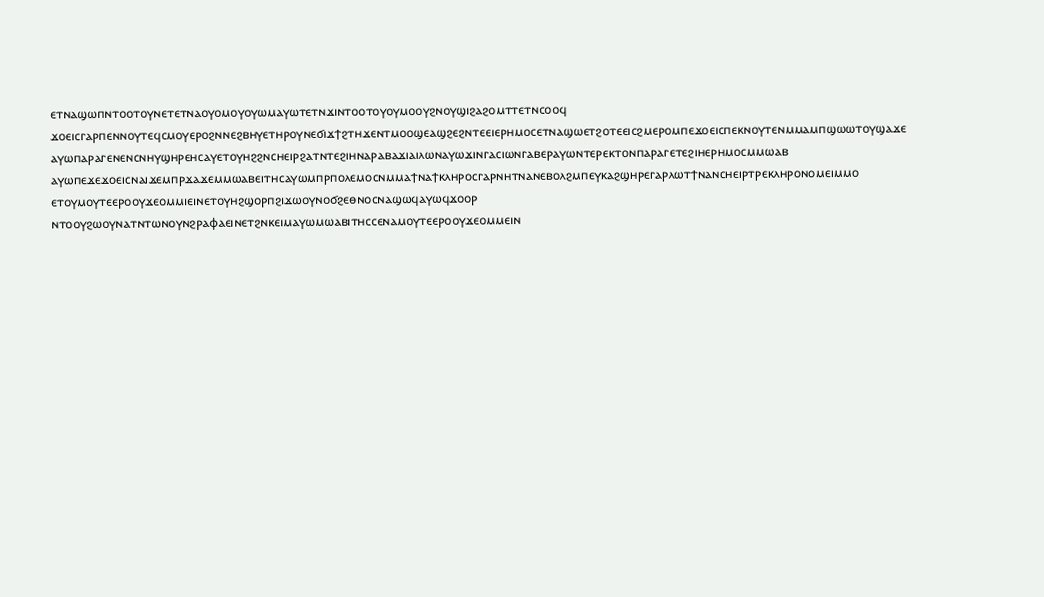ⲉⲧⲛⲁϣⲱⲡⲛⲧⲟⲟⲧⲟⲩⲛⲉⲧⲉⲧⲛⲁⲟⲩⲟⲙⲟⲩⲟⲩⲱⲙⲁⲩⲱⲧⲉⲧⲛϫⲓⲛⲧⲟⲟⲧⲟⲩⲟⲩⲙⲟⲟⲩϩⲛⲟⲩϣⲓϩⲁϩⲟⲙⲧⲧⲉⲧⲛⲥⲟⲟϥ
ϫⲟⲉⲓⲥⲅⲁⲣⲡⲉⲛⲛⲟⲩⲧⲉϥⲥⲙⲟⲩⲉⲣⲟϩⲛⲛⲉϩⲃⲏⲩⲉⲧⲏⲣⲟⲩⲛⲉϭⲓϫϯϩⲧⲏϫⲉⲛⲧⲙⲟⲟϣⲉⲁϣϩⲉϩⲛⲧⲉⲉⲓⲉⲣⲏⲙⲟⲥⲉⲧⲛⲁϣⲱⲉⲧϩⲟⲧⲉⲉⲓⲥϩⲙⲉⲣⲟⲙⲡⲉϫⲟⲉⲓⲥⲡⲉⲕⲛⲟⲩⲧⲉⲛⲙⲙⲁⲙⲡϣⲱⲱⲧⲟⲩϣⲁϫⲉ
ⲁⲩⲱⲡⲁⲣⲁⲅⲉⲛⲉⲛⲥⲛⲏⲩϣⲏⲣⲉⲏⲥⲁⲩⲉⲧⲟⲩⲏϩϩⲛⲥⲏⲉⲓⲣϩⲁⲧⲛⲧⲉϩⲓⲏⲛⲁⲣⲁⲃⲁϫⲓⲁⲓⲗⲱⲛⲁⲩⲱϫⲓⲛⲅⲁⲥⲓⲱⲛⲅⲁⲃⲉⲣⲁⲩⲱⲛⲧⲉⲣⲉⲕⲧⲟⲛⲡⲁⲣⲁⲅⲉⲧⲉϩⲓⲏⲉⲣⲏⲙⲟⲥⲙⲙⲱⲁⲃ
ⲁⲩⲱⲡⲉϫⲉϫⲟⲉⲓⲥⲛⲁⲓϫⲉⲙⲡⲣϫⲁϫⲉⲙⲙⲱⲁⲃⲉⲓⲧⲏⲥⲁⲩⲱⲙⲡⲣⲡⲟⲗⲉⲙⲟⲥⲛⲙⲙⲁϯⲛⲁϯⲕⲗⲏⲣⲟⲥⲅⲁⲣⲛⲏⲧⲛⲁⲛⲉⲃⲟⲗϩⲙⲡⲉⲩⲕⲁϩϣⲏⲣⲉⲅⲁⲣⲗⲱⲧϯⲛⲁⲛⲥⲏⲉⲓⲣⲧⲣⲉⲕⲗⲏⲣⲟⲛⲟⲙⲉⲓⲙⲙⲟ
ⲉⲧⲟⲩⲙⲟⲩⲧⲉⲉⲣⲟⲟⲩϫⲉⲟⲙⲙⲓⲉⲓⲛⲉⲧⲟⲩⲏϩϣⲟⲣⲡϩⲓϫⲱⲟⲩⲛⲟϭϩⲉⲑⲛⲟⲥⲛⲁϣⲱϥⲁⲩⲱϥϫⲟⲟⲣ
ⲛⲧⲟⲟⲩϩⲱⲟⲩⲛⲁⲧⲛⲧⲱⲛⲟⲩⲛϩⲣⲁⲫⲁⲉⲓⲛⲉⲧϩⲛⲕⲉⲓⲙⲁⲩⲱⲙⲱⲁⲃⲓⲧⲏⲥⲥⲉⲛⲁⲙⲟⲩⲧⲉⲉⲣⲟⲟⲩϫⲉⲟⲙⲙⲉⲓⲛ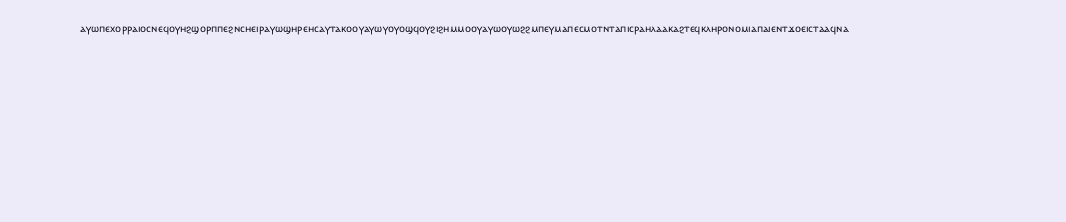ⲁⲩⲱⲡⲉⲭⲟⲣⲣⲁⲓⲟⲥⲛⲉϥⲟⲩⲏϩϣⲟⲣⲡⲡⲉϩⲛⲥⲏⲉⲓⲣⲁⲩⲱϣⲏⲣⲉⲏⲥⲁⲩⲧⲁⲕⲟⲟⲩⲁⲩⲱⲩⲟⲩⲟϣϥⲟⲩϩⲓϩⲏⲙⲙⲟⲟⲩⲁⲩⲱⲟⲩⲱϩϩⲙⲡⲉⲩⲙⲁⲡⲉⲥⲙⲟⲧⲛⲧⲁⲡⲓⲥⲣⲁⲏⲗⲁⲁⲕⲁϩⲧⲉϥⲕⲗⲏⲣⲟⲛⲟⲙⲓⲁⲡⲁⲓⲉⲛⲧϫⲟⲉⲓⲥⲧⲁⲁϥⲛⲁ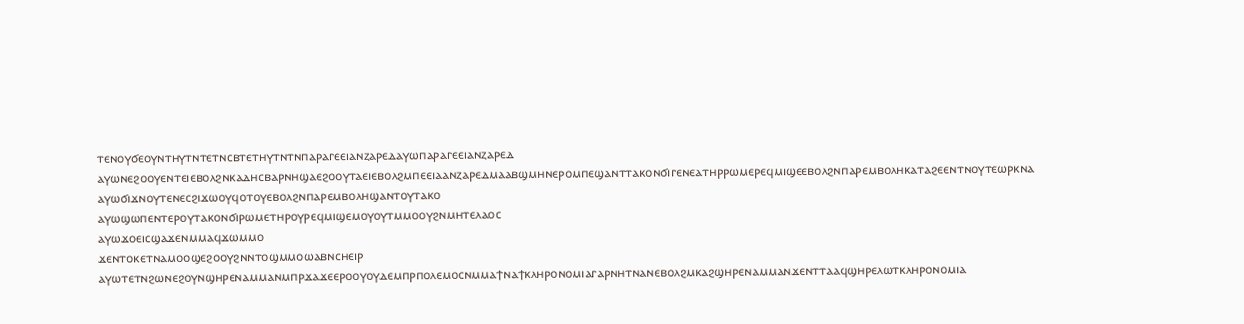ⲧⲉⲛⲟⲩϭⲉⲟⲩⲛⲧⲏⲩⲧⲛⲧⲉⲧⲛⲥⲃⲧⲉⲧⲏⲩⲧⲛⲧⲛⲡⲁⲣⲁⲅⲉⲉⲓⲁⲛⲍⲁⲣⲉⲇⲁⲩⲱⲡⲁⲣⲁⲅⲉⲉⲓⲁⲛⲍⲁⲣⲉⲇ
ⲁⲩⲱⲛⲉϩⲟⲟⲩⲉⲛⲧⲉⲓⲉⲃⲟⲗϩⲛⲕⲁⲇⲏⲥⲃⲁⲣⲛⲏϣⲁⲉϩⲟⲟⲩⲧⲁⲉⲓⲉⲃⲟⲗϩⲙⲡⲉⲉⲓⲁⲁⲛⲍⲁⲣⲉⲇⲙⲁⲁⲃϣⲙⲏⲛⲉⲣⲟⲙⲡⲉϣⲁⲛⲧⲧⲁⲕⲟⲛϭⲓⲅⲉⲛⲉⲁⲧⲏⲣⲣⲱⲙⲉⲣⲉϥⲙⲓϣⲉⲉⲃⲟⲗϩⲛⲡⲁⲣⲉⲙⲃⲟⲗⲏⲕⲁⲧⲁϩⲉⲉⲛⲧⲛⲟⲩⲧⲉⲱⲣⲕⲛⲁ
ⲁⲩⲱϭⲓϫⲛⲟⲩⲧⲉⲛⲉⲥϩⲓϫⲱⲟⲩϥⲟⲧⲟⲩⲉⲃⲟⲗϩⲛⲡⲁⲣⲉⲙⲃⲟⲗⲏϣⲁⲛⲧⲟⲩⲧⲁⲕⲟ
ⲁⲩⲱϣⲱⲡⲉⲛⲧⲉⲣⲟⲩⲧⲁⲕⲟⲛϭⲓⲣⲱⲙⲉⲧⲏⲣⲟⲩⲣⲉϥⲙⲓϣⲉⲙⲟⲩⲟⲩⲧⲙⲙⲟⲟⲩϩⲛⲙⲏⲧⲉⲗⲁⲟⲥ
ⲁⲩⲱϫⲟⲉⲓⲥϣⲁϫⲉⲛⲙⲙⲁϥϫⲱⲙⲙⲟ
ϫⲉⲛⲧⲟⲕⲉⲧⲛⲁⲙⲟⲟϣⲉϩⲟⲟⲩϩⲛⲛⲧⲟϣⲙⲙⲟⲱⲁⲃⲛⲥⲏⲉⲓⲣ
ⲁⲩⲱⲧⲉⲧⲛϩⲱⲛⲉϩⲟⲩⲛϣⲏⲣⲉⲛⲁⲙⲙⲁⲛⲙⲡⲣϫⲁϫⲉⲉⲣⲟⲟⲩⲟⲩⲇⲉⲙⲡⲣⲡⲟⲗⲉⲙⲟⲥⲛⲙⲙⲁϯⲛⲁϯⲕⲗⲏⲣⲟⲛⲟⲙⲓⲁⲅⲁⲣⲛⲏⲧⲛⲁⲛⲉⲃⲟⲗϩⲙⲕⲁϩϣⲏⲣⲉⲛⲁⲙⲙⲁⲛϫⲉⲛⲧⲧⲁⲁϥϣⲏⲣⲉⲗⲱⲧⲕⲗⲏⲣⲟⲛⲟⲙⲓⲁ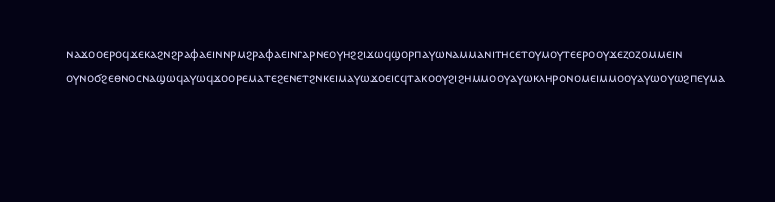ⲛⲁϫⲟⲟⲉⲣⲟϥϫⲉⲕⲁϩⲛϩⲣⲁⲫⲁⲉⲓⲛⲛⲣⲙϩⲣⲁⲫⲁⲉⲓⲛⲅⲁⲣⲛⲉⲟⲩⲏϩϩⲓϫⲱϥϣⲟⲣⲡⲁⲩⲱⲛⲁⲙⲙⲁⲛⲓⲧⲏⲥⲉⲧⲟⲩⲙⲟⲩⲧⲉⲉⲣⲟⲟⲩϫⲉⲍⲟⲍⲟⲙⲙⲉⲓⲛ
ⲟⲩⲛⲟϭϩⲉⲑⲛⲟⲥⲛⲁϣⲱϥⲁⲩⲱϥϫⲟⲟⲣⲉⲙⲁⲧⲉϩⲉⲛⲉⲧϩⲛⲕⲉⲓⲙⲁⲩⲱϫⲟⲉⲓⲥϥⲧⲁⲕⲟⲟⲩϩⲓϩⲏⲙⲙⲟⲟⲩⲁⲩⲱⲕⲗⲏⲣⲟⲛⲟⲙⲉⲓⲙⲙⲟⲟⲩⲁⲩⲱⲟⲩⲱϩⲡⲉⲩⲙⲁ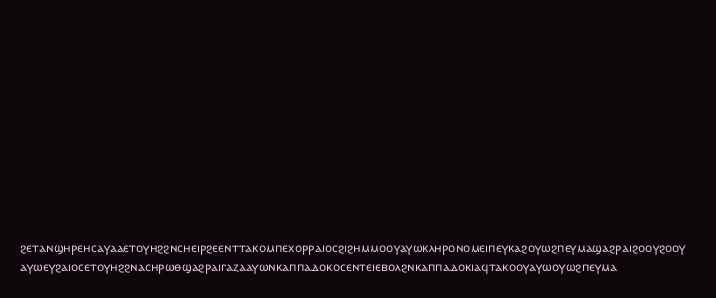ϩⲉⲧⲁⲛϣⲏⲣⲉⲏⲥⲁⲩⲁⲁⲉⲧⲟⲩⲏϩϩⲛⲥⲏⲉⲓⲣϩⲉⲉⲛⲧⲧⲁⲕⲟⲙⲡⲉⲭⲟⲣⲣⲁⲓⲟⲥϩⲓϩⲏⲙⲙⲟⲟⲩⲁⲩⲱⲕⲗⲏⲣⲟⲛⲟⲙⲉⲓⲡⲉⲩⲕⲁϩⲟⲩⲱϩⲡⲉⲩⲙⲁϣⲁϩⲣⲁⲓϩⲟⲟⲩϩⲟⲟⲩ
ⲁⲩⲱⲉⲩϩⲁⲓⲟⲥⲉⲧⲟⲩⲏϩϩⲛⲁⲥⲏⲣⲱⲑϣⲁϩⲣⲁⲓⲅⲁⲍⲁⲁⲩⲱⲛⲕⲁⲡⲡⲁⲇⲟⲕⲟⲥⲉⲛⲧⲉⲓⲉⲃⲟⲗϩⲛⲕⲁⲡⲡⲁⲇⲟⲕⲓⲁϥⲧⲁⲕⲟⲟⲩⲁⲩⲱⲟⲩⲱϩⲡⲉⲩⲙⲁ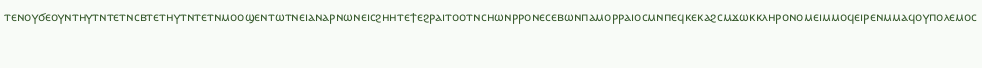ⲧⲉⲛⲟⲩϭⲉⲟⲩⲛⲧⲏⲩⲧⲛⲧⲉⲧⲛⲥⲃⲧⲉⲧⲏⲩⲧⲛⲧⲉⲧⲛⲙⲟⲟϣⲉⲛⲧⲱⲧⲛⲉⲓⲁⲛⲁⲣⲛⲱⲛⲉⲓⲥϩⲏⲏⲧⲉϯⲉϩⲣⲁⲓⲧⲟⲟⲧⲛⲥⲏⲱⲛⲣⲣⲟⲛⲉⲥⲉⲃⲱⲛⲡⲁⲙⲟⲣⲣⲁⲓⲟⲥⲙⲛⲡⲉϥⲕⲉⲕⲁϩⲥⲙϫⲱⲕⲕⲗⲏⲣⲟⲛⲟⲙⲉⲓⲙⲙⲟϥⲉⲓⲣⲉⲛⲙⲙⲁϥⲟⲩⲡⲟⲗⲉⲙⲟⲥ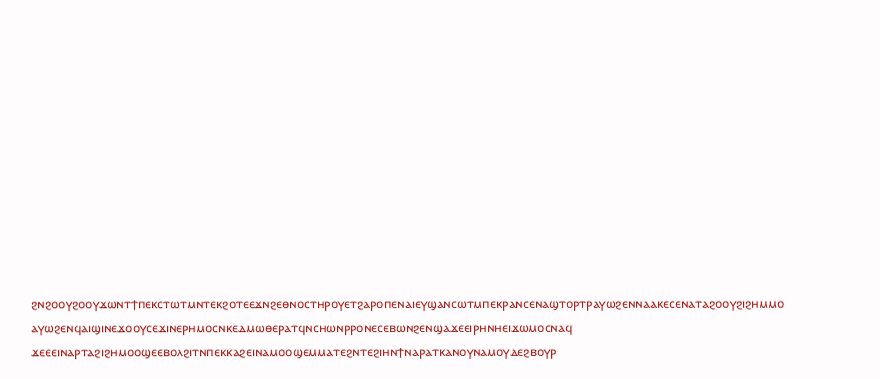ϩⲛϩⲟⲟⲩϩⲟⲟⲩϫⲱⲛⲧϯⲡⲉⲕⲥⲧⲱⲧⲙⲛⲧⲉⲕϩⲟⲧⲉⲉϫⲛϩⲉⲑⲛⲟⲥⲧⲏⲣⲟⲩⲉⲧϩⲁⲣⲟⲡⲉⲛⲁⲓⲉⲩϣⲁⲛⲥⲱⲧⲙⲡⲉⲕⲣⲁⲛⲥⲉⲛⲁϣⲧⲟⲣⲧⲣⲁⲩⲱϩⲉⲛⲛⲁⲁⲕⲉⲥⲉⲛⲁⲧⲁϩⲟⲟⲩϩⲓϩⲏⲙⲙⲟ
ⲁⲩⲱϩⲉⲛϥⲁⲓϣⲓⲛⲉϫⲟⲟⲩⲥⲉϫⲓⲛⲉⲣⲏⲙⲟⲥⲛⲕⲉⲇⲙⲱⲑⲉⲣⲁⲧϥⲛⲥⲏⲱⲛⲣⲣⲟⲛⲉⲥⲉⲃⲱⲛϩⲉⲛϣⲁϫⲉⲉⲓⲣⲏⲛⲏⲉⲓϫⲱⲙⲟⲥⲛⲁϥ
ϫⲉⲉⲉⲓⲛⲁⲣⲧⲁϩⲓϩⲏⲙⲟⲟϣⲉⲉⲃⲟⲗϩⲓⲧⲛⲡⲉⲕⲕⲁϩⲉⲓⲛⲁⲙⲟⲟϣⲉⲙⲙⲁⲧⲉϩⲛⲧⲉϩⲓⲏⲛϯⲛⲁⲣⲁⲧⲕⲁⲛⲟⲩⲛⲁⲙⲟⲩⲇⲉϩⲃⲟⲩⲣ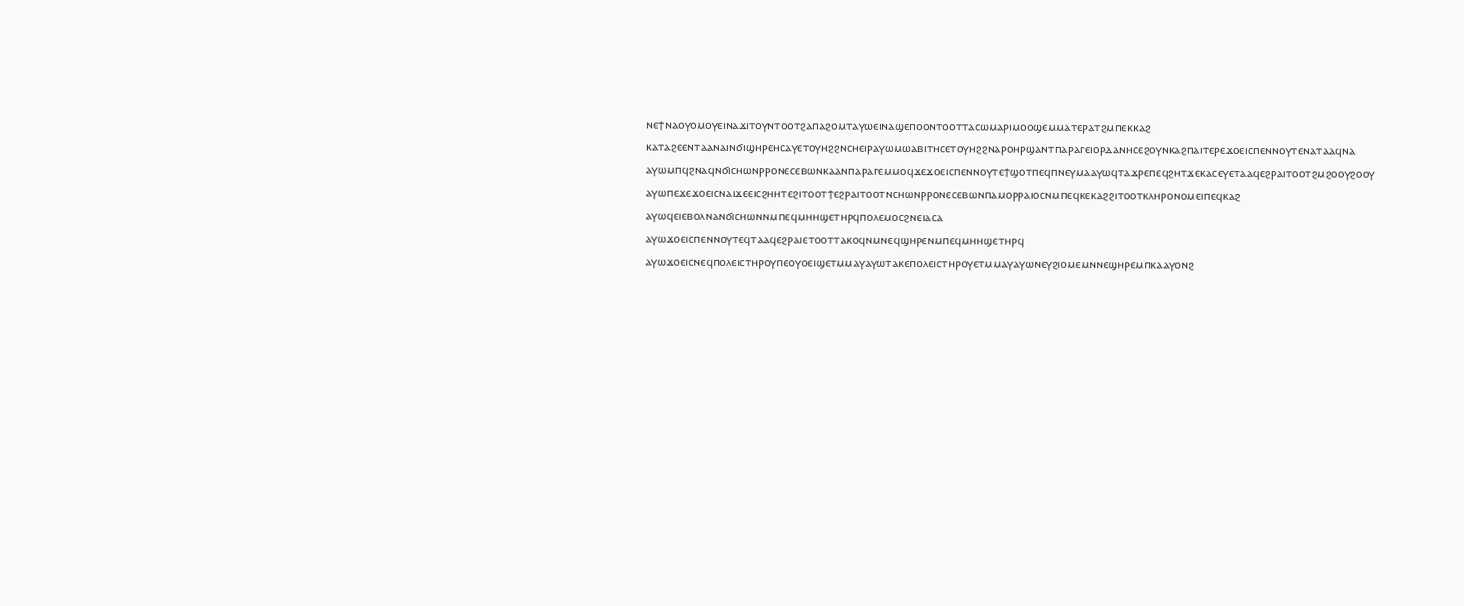ⲛⲉϯⲛⲁⲟⲩⲟⲙⲟⲩⲉⲓⲛⲁϫⲓⲧⲟⲩⲛⲧⲟⲟⲧϩⲁⲡⲁϩⲟⲙⲧⲁⲩⲱⲉⲓⲛⲁϣⲉⲡⲟⲟⲛⲧⲟⲟⲧⲧⲁⲥⲱⲙⲁⲣⲓⲙⲟⲟϣⲉⲙⲙⲁⲧⲉⲣⲁⲧϩⲙⲡⲉⲕⲕⲁϩ
ⲕⲁⲧⲁϩⲉⲉⲛⲧⲁⲁⲛⲁⲓⲛϭⲓϣⲏⲣⲉⲏⲥⲁⲩⲉⲧⲟⲩⲏϩϩⲛⲥⲏⲉⲓⲣⲁⲩⲱⲙⲱⲁⲃⲓⲧⲏⲥⲉⲧⲟⲩⲏϩϩⲛⲁⲣⲟⲏⲣϣⲁⲛⲧⲡⲁⲣⲁⲅⲉⲓⲟⲣⲇⲁⲛⲏⲥⲉϩⲟⲩⲛⲕⲁϩⲡⲁⲓⲧⲉⲣⲉϫⲟⲉⲓⲥⲡⲉⲛⲛⲟⲩⲧⲉⲛⲁⲧⲁⲁϥⲛⲁ
ⲁⲩⲱⲙⲡϥϩⲛⲁϥⲛϭⲓⲥⲏⲱⲛⲣⲣⲟⲛⲉⲥⲉⲃⲱⲛⲕⲁⲁⲛⲡⲁⲣⲁⲅⲉⲙⲙⲟϥϫⲉϫⲟⲉⲓⲥⲡⲉⲛⲛⲟⲩⲧⲉϯϣⲟⲧⲡⲉϥⲡⲛⲉⲩⲙⲁⲁⲩⲱϥⲧⲁϫⲣⲉⲡⲉϥϩⲏⲧϫⲉⲕⲁⲥⲉⲩⲉⲧⲁⲁϥⲉϩⲣⲁⲓⲧⲟⲟⲧϩⲙϩⲟⲟⲩϩⲟⲟⲩ
ⲁⲩⲱⲡⲉϫⲉϫⲟⲉⲓⲥⲛⲁⲓϫⲉⲉⲓⲥϩⲏⲏⲧⲉϩⲓⲧⲟⲟⲧϯⲉϩⲣⲁⲓⲧⲟⲟⲧⲛⲥⲏⲱⲛⲣⲣⲟⲛⲉⲥⲉⲃⲱⲛⲡⲁⲙⲟⲣⲣⲁⲓⲟⲥⲛⲙⲡⲉϥⲕⲉⲕⲁϩϩⲓⲧⲟⲟⲧⲕⲗⲏⲣⲟⲛⲟⲙⲉⲓⲡⲉϥⲕⲁϩ
ⲁⲩⲱϥⲉⲓⲉⲃⲟⲗⲛⲁⲛϭⲓⲥⲏⲱⲛⲛⲙⲡⲉϥⲙⲏⲏϣⲉⲧⲏⲣϥⲡⲟⲗⲉⲙⲟⲥϩⲛⲉⲓⲁⲥⲁ
ⲁⲩⲱϫⲟⲉⲓⲥⲡⲉⲛⲛⲟⲩⲧⲉϥⲧⲁⲁϥⲉϩⲣⲁⲓⲉⲧⲟⲟⲧⲧⲁⲕⲟϥⲛⲙⲛⲉϥϣⲏⲣⲉⲛⲙⲡⲉϥⲙⲏⲏϣⲉⲧⲏⲣϥ
ⲁⲩⲱϫⲟⲉⲓⲥⲛⲉϥⲡⲟⲗⲉⲓⲥⲧⲏⲣⲟⲩⲡⲉⲟⲩⲟⲉⲓϣⲉⲧⲙⲙⲁⲩⲁⲩⲱⲧⲁⲕⲉⲡⲟⲗⲉⲓⲥⲧⲏⲣⲟⲩⲉⲧⲙⲙⲁⲩⲁⲩⲱⲛⲉⲩϩⲓⲟⲙⲉⲙⲛⲛⲉϣⲏⲣⲉⲙⲡⲕⲁⲁⲩⲟⲛϩ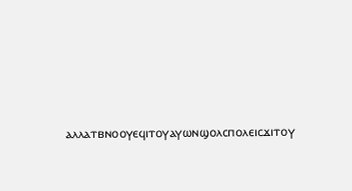ⲁⲗⲗⲁⲧⲃⲛⲟⲟⲩⲉϥⲓⲧⲟⲩⲁⲩⲱⲛϣⲟⲗⲥⲡⲟⲗⲉⲓⲥϫⲓⲧⲟⲩ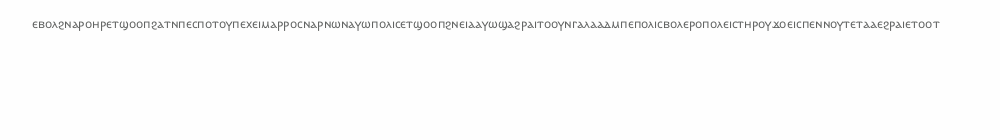ⲉⲃⲟⲗϩⲛⲁⲣⲟⲏⲣⲉⲧϣⲟⲟⲡϩⲁⲧⲛⲡⲉⲥⲡⲟⲧⲟⲩⲡⲉⲭⲉⲓⲙⲁⲣⲣⲟⲥⲛⲁⲣⲛⲱⲛⲁⲩⲱⲡⲟⲗⲓⲥⲉⲧϣⲟⲟⲡϩⲛⲉⲓⲁⲁⲩⲱϣⲁϩⲣⲁⲓⲧⲟⲟⲩⲛⲅⲁⲗⲁⲁⲇⲙⲡⲉⲡⲟⲗⲓⲥⲃⲟⲗⲉⲣⲟⲡⲟⲗⲉⲓⲥⲧⲏⲣⲟⲩϫⲟⲉⲓⲥⲡⲉⲛⲛⲟⲩⲧⲉⲧⲁⲁⲉϩⲣⲁⲓⲉⲧⲟⲟⲧ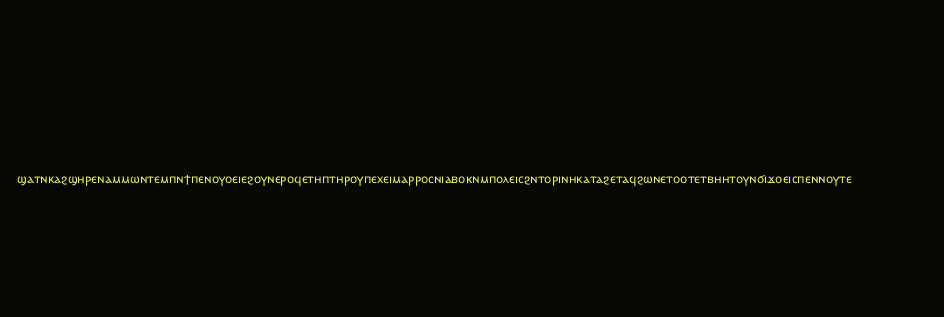ϣⲁⲧⲛⲕⲁϩϣⲏⲣⲉⲛⲁⲙⲙⲱⲛⲧⲉⲙⲡⲛϯⲡⲉⲛⲟⲩⲟⲉⲓⲉϩⲟⲩⲛⲉⲣⲟϥⲉⲧⲏⲡⲧⲏⲣⲟⲩⲡⲉⲭⲉⲓⲙⲁⲣⲣⲟⲥⲛⲓⲁⲃⲟⲕⲛⲙⲡⲟⲗⲉⲓⲥϩⲛⲧⲟⲣⲓⲛⲏⲕⲁⲧⲁϩⲉⲧⲁϥϩⲱⲛⲉⲧⲟⲟⲧⲉⲧⲃⲏⲏⲧⲟⲩⲛϭⲓϫⲟⲉⲓⲥⲡⲉⲛⲛⲟⲩⲧⲉ